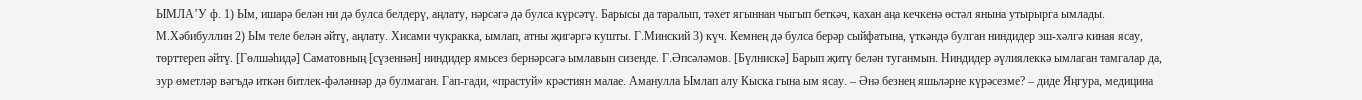ЫМЛА’У ф. 1) Ым, ишарә белән ни дә булса белдерү, аңлату, нәрсәгә дә булса күрсәтү. Барысы да таралып, тәхет ягыннан чыгып беткәч, кахан аңа кечкенә өстәл янына утырырга ымлады. М.Хәбибуллин 2) Ым теле белән әйтү, аңлату. Хисами чукракка, ымлап, атны җигәргә кушты. Г.Минский 3) күч. Кемнең дә булса берәр сыйфатына, үткәндә булган ниндидер эш-хәлгә киная ясау, төрттереп әйтү. [Гөлшәһидә] Саматовның [сүзеннән] ниндидер ямьсез бернәрсәгә ымлавын сизенде. Г.Әпсәләмов. [Бүлнискә] Барып җитү белән туганмын. Ниндидер әүлиялеккә ымлаган тамгалар да, зур өметләр вәгъдә иткән битлек-фәләннәр дә булмаган. Гап-гади, «прастуй» крәстиян малае. Аманулла Ымлап алу Кыска гына ым ясау. – Әнә безнең яшьләрне күрәсезме? – диде Яңгура, медицина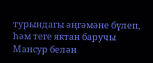турындагы әңгәмәне бүлеп, һәм теге яктан баручы Мансур белән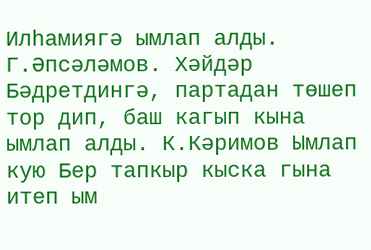Илһамиягә ымлап алды. Г.Әпсәләмов. Хәйдәр Бәдретдингә, партадан төшеп тор дип, баш кагып кына ымлап алды. К.Кәримов Ымлап кую Бер тапкыр кыска гына итеп ым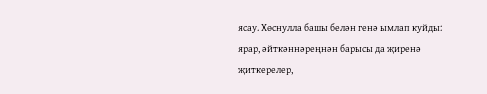ясау. Хөснулла башы белән генә ымлап куйды: ярар, әйткәннәреңнән барысы да җиренә җиткерелер,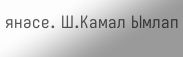янәсе. Ш.Камал Ымлап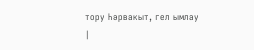тору Һәрвакыт, гел ымлау |